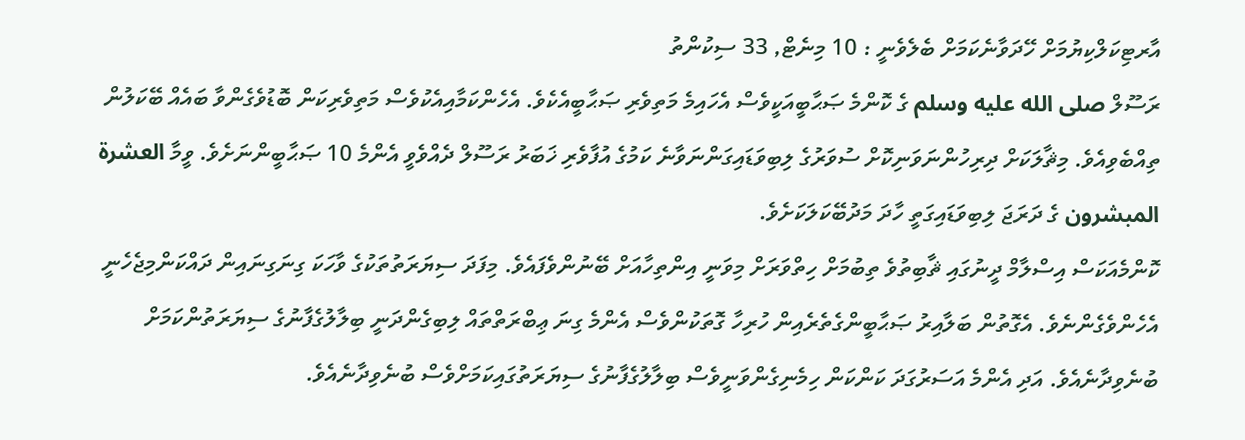އާރޓިކަލްކިޔުމަށް ހޭދަވާނެކަމަށް ބެލެވެނީ : 10 މިނެޓް, 33 ސިކުންތު
ރަސޫލް صلى الله عليه وسلم ގެ ކޮންމެ ޞަޙާބީއަކީވެސް އެހައިމެ މަތިވެރި ޞަޙާބީއެކެވެ. އެހެންކަމާއިއެކުވެސް މަތިވެރިކަން ބޮޑުވެގެންވާ ބައެއް ބޭކަލުން ތިއްބެވިއެވެ. މިޘާލަކަށް ދިރިހުންނަވަނިކޮށް ސުވަރުގެ ލިބިވަޑައިގަންނަވާނެ ކަމުގެ އުފާވެރި ޚަބަރު ރަސޫލް ދެއްވެވީ އެންމެ 10 ޞަޙާބީންނަށެވެ. ވީމާ العشرة المبشرون ގެ ދަރަޖަ ލިބިވަޑައިގަތީ ހާދަ މަދުބޭކަލަކަށެވެ.
ކޮންމެއަކަސް އިސްލާމް ދީނުގައި ޘާބިތުވެ ތިބުމަށް ހިތްވަރަށް މިވަނީ އިންތިހާއަށް ބޭނުންވެފައެވެ. މިފަދަ ސިޔަރަތުތަކުގެ ވާހަކަ ގިނަގިނައިން ދައްކަންމިޖެހެނީ އެހެންވެގެންނެވެ. އެގޮތުން ބަލާއިރު ޞަޙާބީންގެތެރެއިން ހުރިހާ ގޮތަކުންވެސް އެންމެ ގިނަ ޢިބްރަތްތައް ލިބިގެންދަނީ ބިލާލުގެފާނުގެ ސިޔަރަތުންކަމަށް ބުނެވިދާނެއެވެ. އަދި އެންމެ އަސަރުގަދަ ކަންކަން ހިމެނިގެންވަނީވެސް ބިލާލުގެފާނުގެ ސިޔަރަތުގައިކަމަށްވެސް ބުނެވިދާނެއެވެ.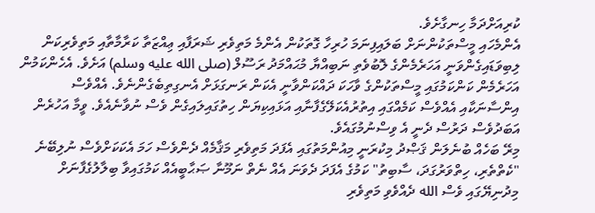ކުރިއަށްދަމާ ހިނގާށެވެ.
އެންމެހައި މީސްތަކުންނަށް ބަލައިފިނަމަ ހުރިހާ ގޮތަކުން އެންމެ މަތިވެރި ޝަރަފާއި ޢިއްޒަތާ ކަރާމާތާއި މަތިވެރިކަން ލިބިވަޑައިގެންވަނީ އަހަރެމެންގެ ލޮބުވެތި ނަބިއްޔާ މުޙައްމަދު ރަސޫލް (صلى الله عليه وسلم) އަށެވެ. އެހެންކަމުން އަހަރެމެން ކަންކަމުގައި މީސްތަކުންގެ ވާހަކަ ދައްކަންވާނީ އެކަން ރަނގަޅަށް އެނގިތިބެގެންނެވެ. އެއްވެސް އިންސާނަކާއި އެއްވެސް ކަމެއްގައި އިތުރުއެކަލޭގެފާނާއި އަޅައިކިޔަން ހިތުގައިލައިގެން ވެސް ނުވާނެއެވެ. ވީމާ އަހުރެން އަބަދުވެސް ދަރުސް ދެނީ އެ ވިސްނުމުގައެވެ.
މިރޭ ބަހެއް ބުނެލަން ޤަޞްދު މިކުރަނީ މިއުންމަތުގައި އެފަދަ މަތިވެރި މަޤާމެއް ދެންވެސް ހަމަ އެކަކަށްވެސް ނުލިބޭނެ "ކެތްތެރި، ހިތްވަރުގަދަ، ސާބިތު" ކަމުގެ އެފަދަ ދެވަނަ އެއް ނެތް ނަމޫނާ ޞަޙާބީއެއް ކަމުގައިވާ ބިލާލުގެފާނަށް މިދުނިޔޭގައި ވެސް الله ދެއްވެވި މަތިވެރި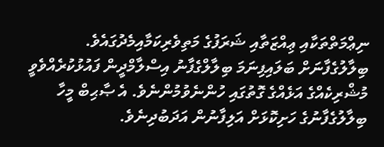ނިޢްމަތްތަކާއި ޢިއްޒަތާއި ޝަރަފުގެ މަތިވެރިކަމާއިމެދުގައެވެ.
ބިލާލުގެފާނަށް ބަލައިފިނަމަ ބިލާލްގެފާނު އިސްލާމްދީން ފައުޅުކުރެއްވެވީ މުޝްރިކެއްގެ އަޅެއްގެ ގޮތުގައި ހުންނެވުމުންނެވެ. އެ ޞާޙިބް މީހާ ބިލާލުގެފާނުގެ ހަށިކޮޅަށް އަލިފާނުން އަދަބުދިނެވެ.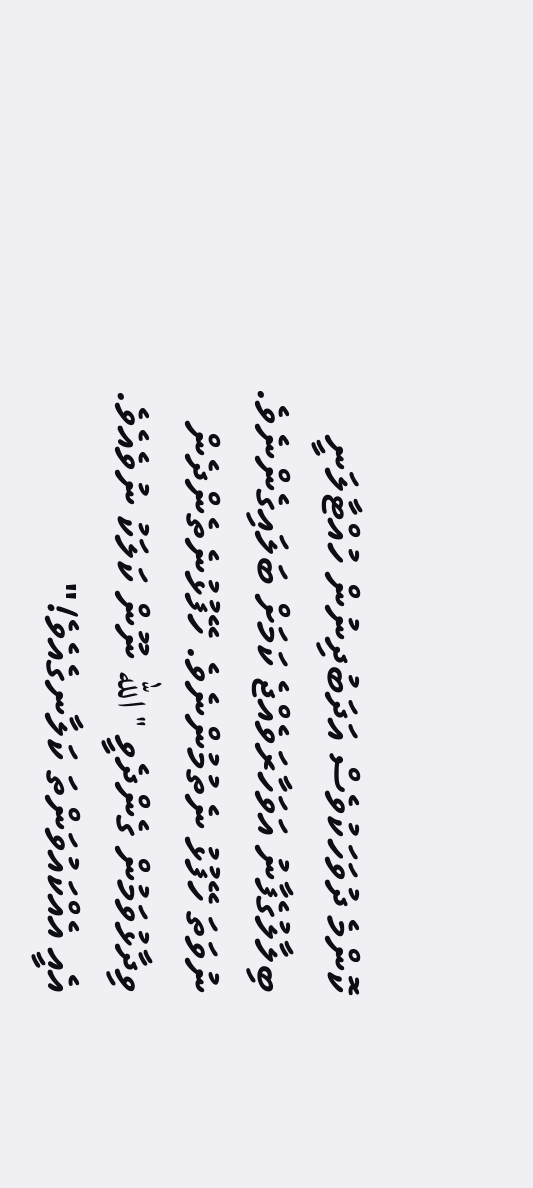ކޮންމެ ދުވަހަކުވެސް އަދަބުދިނުން ހުއްޓާލަނީ ބިލާލުގެފާނު އަވަހާރަވެއްޖެ ކަމަށް ބަލައިގެންނެވެ. ނުވަތަ ހޭފުޅު ނެތުމުންނެވެ. ހޭފުޅުނެތެންދެން ވިދާޅުވަމުން ގެންދެވީ "الله ނޫން ކަލަކު ނުވެއެވެ. އެއީ އެއްކައުވަންތަ ކަލާނގެއެވެ!"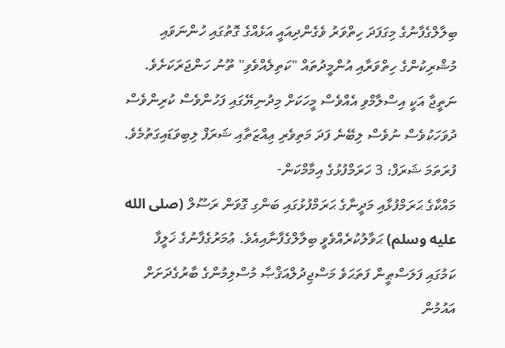ބިލާލްގެފާނުގެ މިގަފަދަ ހިތްވަރު ވެގެންދިއައީ އަޅެއްގެ ގޮތުގައި ހުންނަވައި މުޝްރިކުންގެ ހިތްވަރާއި އުންމީދުތައް "ކަތިލެއްވެވި" ތޫނު ހަންޖަރަކަށެވެ. ނަތީޖާ އަކީ އިސްލާމްވި އެއްވެސް މީހަކަށް މިދުނިޔޭގައި ފަހުންވެސް ކުރިންވެސް ދުވަހަކުވެސް ނުވެސް ލިބޭނެ ފަދަ މަތިވެރި ޢިއްޒަތާއި ޝަރަފް ލިބިވަޑައިގަތުމެވެ.
ފުރަތަމަ ޝަރަފް: 3 ހަރަމްފުޅުގެ އިމާމްކަން-
މައްކާގެ ޙަރަމްފުޅާއި މަދީނާގެ ޙަރަމްފުޅުގައި ބަންގި ގޮވަން ރަސޫލް (صلى الله عليه وسلم) ޙަވާލުކުރެއްވެވީ ބިލާލްގެފާނާއިއެވެ. ޢުމަރުގެފާނުގެ ޚަލީފާ ކަމުގައި ފަލަސްޠީން ފަތަޙަވެ މަސްޖިދުލްއަޤްޞާ މުސްލިމުންގެ ބާރުގެދަށަށް އައުމުން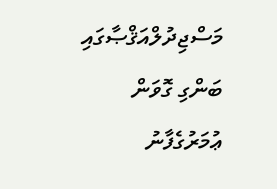މަސްޖިދުލްއަޤްޞާގައި ބަންގި ގޮވަން ޢުމަރުގެފާނު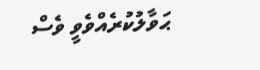ޙަވާލުކުރެއްވެވީ ވެސް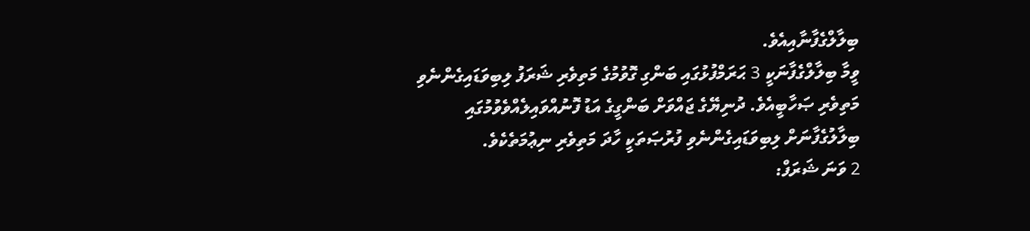ބިލާލްގެފާނާއިއެވެ.
ވީމާ ބިލާލްގެފާނަކީ 3 ޙަރަމްފުޅުގައި ބަންގި ގޮވުމުގެ މަތިވެރި ޝަރަފު ލިބިވަޑައިގެންނެވި މަތިވެރި ޞަހާބީއެވެ. ދުނިޔޭގެ ޖައްވަށް ބަންގީގެ އަޑު ފޮނުއްވައިލެއްވެވުމުގައި ބިލާލުގެފާނަށް ލިބިވަޑައިގެންނެވި ފުރުޞަތަކީ ހާދަ މަތިވެރި ނިޢުމަތެކެވެ.
2 ވަނަ ޝަރަފް: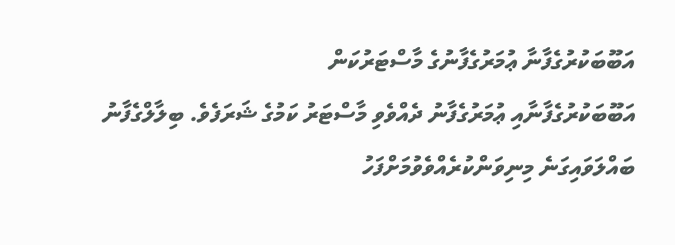އަބޫބަކުރުގެފާނާ ޢުމަރުގެފާނުގެ މާސްޓަރުކަން
އަބޫބަކުރުގެފާނާއި ޢުމަރުގެފާނު ދެއްވެވި މާސްޓަރު ކަމުގެ ޝަރަފެވެ. ބިލާލްގެފާނު ބައްލަވައިގަނެ މިނިވަންކުރެއްވެވުމަށްފަހު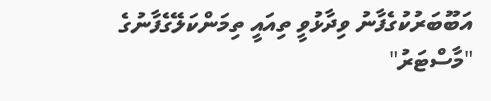އަބޫބަރުކުގެފާނު ވިދާޅުވީ ތިއައީ ތިމަންކަލޭގެފާނުގެ "މާސްޓަރު"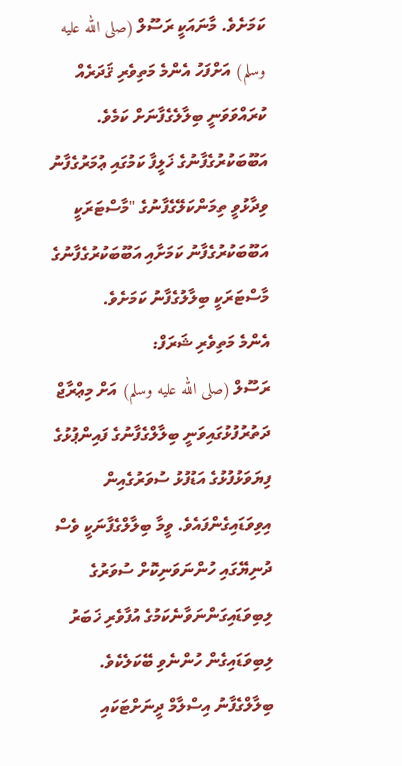ކަމަށެވެ. މާނައަކީ ރަސޫލް (صلى الله عليه وسلم) އަށްފަހު އެންމެ މަތިވެރި ޤަދަރެއް ކުރައްވަވަނީ ބިލާލެގެފާނަށް ކަމެވެ. އަބޫބަކުރުގެފާނުގެ ޚަލީފާ ކަމުގައި ޢުމަރުގެފާނު ވިދާޅުވީ ތިމަންކަލޭގެފާނުގެ "މާސްޓަރަކީ އަބޫބަކުރުގެފާނު ކަމަށާއި އަބޫބަކުރުގެފާނުގެ މާސްޓަރަކީ ބިލާލުގެފާނު ކަމަށެވެ.
އެންމެ މަތިވެރި ޝަރަފް:
ރަސޫލް (صلى الله عليه وسلم) އަށް މިޢްރާޖް ދަތުރުފުޅުގައިވަނީ ބިލާލްގެފާނުގެ ފައިންޕުޅުގެ ފިޔަވަޅުފުޅުގެ އަޑުފުޅު ސުވަރުގެއިން އިވިވަޑައިގެންފައެވެ. ވީމާ ބިލާލްގެފާނަކީ ވެސް ދުނިޔޭގައި ހުންނަވަނިކޮށް ސުވަރުގެ ލިބިވަޑައިގަންނަވާނެކަމުގެ އުފާވެރި ޚަބަރު ލިބިވަޑައިގެން ހުންނެވި ބޭކަލެކެވެ.
ބިލާލްގެފާނު އިސްލާމް ދީނަށްޓަކައި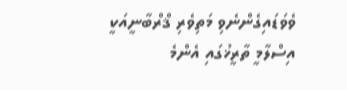ވެވަޑައިގެންނެވި މަތިވެރި ޤްރްބާނީއަކީ އިސްލާމީ ތާރީޚުގައި އެންމެ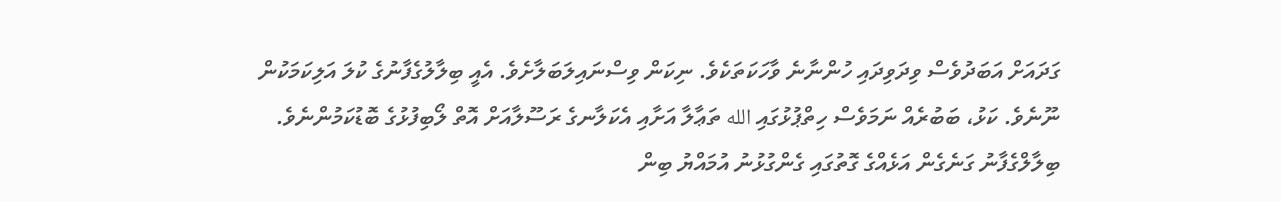ގަދައަށް އަބަދުވެސް ވިދަވިދައި ހުންނާނެ ވާހަކަތަކެވެ. ނިކަން ވިސްނައިލަބަލާށެވެ. އެއީ ބިލާލުގެފާނުގެ ކުލަ އަލިކަމަކުން ނޫނެވެ. ކަޅު، ބަބުރެއް ނަމަވެސް ހިތްޕުޅުގައި الله ތަޢާލާ އަށާއި އެކަލާނގެ ރަސޫލާއަށް އޮތް ލޯބިފުޅުގެ ބޮޑުކަމުންނެވެ.
ބިލާލްގެފާނު ގަނެގެން އަޅެއްގެ ގޮތުގައި ގެންގުޅުނު އުމައްޔު ބިން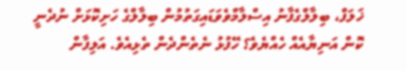ޚަލަފް، ބިލާލްގެފާނު އިސްލާމްވެވަޑައިގަތުމުން ބިލާލްގެ ހަށިކޮޅަށް ނުދެނީ ކޮން އަނިޔާއެއް ހެއްޔެވެ؟ ހޭފުޅު ނެތެންދެން ތެޅިއެވެ. އަލިފާން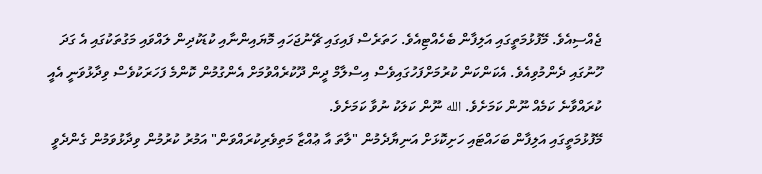ޖެއްސިއެވެ. މޭފުޅުމަތީގައި އަލިފާން ބެހެއްޓިއެވެ. ހަތަރެސް ފައިގައި ޗޭނުޖަހައި މޮޔައިންނާއި ކުޑަކުދިން ލައްވައި މަގުތަކުގައި އެ ގަދަ ހޫނުގައި ދެންމުވިއެވެ. އެކަންކަން ކުރުމަށްފަހުގައިވެސް އިސްލާމް ދީން ދޫކުރެއްވުމަށް އެންގުމުން ކޮންމެ ފަހަރަކުވެސް ވިދާޅުވަނީ އެއީ ކުރައްވާނެ ކަމެއް ނޫން ކަމަށެވެ. الله ނޫން ކަލަކު ނުވާ ކަމަށެވެ.
މޭފުޅުމަތީގައި އަލިފާން ބަހައްޓައި ހަށިކޮޅަށް އަނިޔާދެމުން "ލާތަ އާ ޢުއްޒާ މަތިވެރިކުރައްވަން" އަމުރު ކުރުމުން ވިދާޅުވަމުން ގެންދެވީ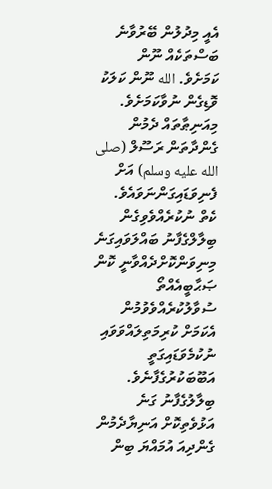އެއީ މިދުލުން ބޭރުވާނެ ބަސްތަކެއް ނޫން ކަމަށެވެ. الله ނޫން ކަލަކު ވޮޑިގެން ނުވާކަމަށެވެ.
މިއަނިޠާތައް ދެމުން ގެންދާތަން ރަސޫލް (صلى الله عليه وسلم) އަށް ފެނިވަޑައިގަންނަވައެވެ. ކެތް ނުކުރެއްވެވިގެން ބިލާލްގެފާނު ބައްލަވައިގަނެ މިނިވަންކޮށްދެއްވާނީ ކޮން ޞަޙާބީއެއްތޯ ސުވާލުކުރެއްވެވުމުން އެކަމަށް ކުރިމަތިލައްވަވައި ނުކުމެވަޑައިގަތީ އަބޫބަކުރުގެފާނެވެ. ބިލާލުގެފާނު ގަނެ އަޅުވެތިކޮށް އަނިޔާދެމުން ގެންދިއަ އުމައްޔަ ބިން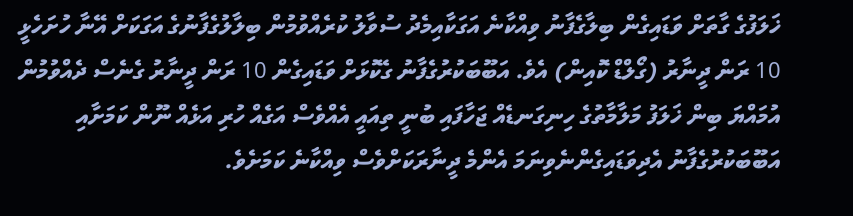ޚަލަފުގެ ގާތަށް ވަޑައިގެން ބިލާގެފާނު ވިއްކާނެ އަގަކާއިމެދު ސުވާލު ކުރެއްވުމުން ބިލާލުގެފާނުގެ އަގަކަށް އޭނާ ހުށަހެޅީ 10 ރަން ދީނާރު (ގޯލްޑް ކޮއިން) އެވެ. އަބޫބަކުރުގެފާނު ގެކޮޅަށް ވަޑައިގެން 10 ރަން ދީނާރު ގެނެސް ދެއްވުމުން އުމައްޔަ ބިން ޚަލަފު މަލާމާތުގެ ހިނިގަނޑެއް ޖަހާފައި ބުނީ ތިއައީ އެއްވެސް އަގެއް ހުރި އަޅެއް ނޫން ކަމަށާއި އަބޫބަކުރުގެފާނު އެދިވަޑައިގެންނެވިނަމަ އެންމެ ދީނާރަކަށްވެސް ވިއްކާނެ ކަމަށެވެ.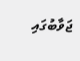ޖަވާބުގައި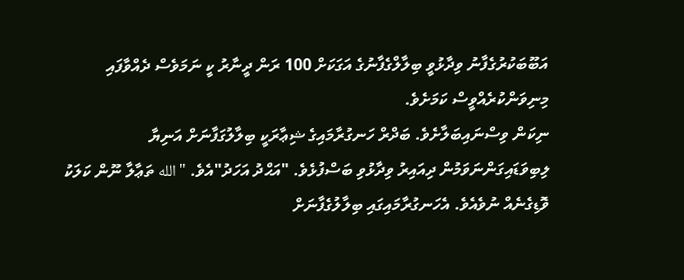އަބޫބަކުރުގެފާނު ވިދާޅުވީ ބިލާލްގެފާނުގެ އަގަކަށް 100 ރަން ދީނާރު ކީ ނަމަވެސް ދެއްވާފައި މިނިވަންކުރެއްވީސް ކަމަށެވެ.
ނިކަން ވިސްނައިބަލާށެވެ. ބަދްރް ހަނގުރާމައިގެ ޝިޢާރަކީ ބިލާލުގަފާނަށް އަނިޔާ ލިބިވަޑައިގަންނަވަމުން ދިއައިރު ވިދާޅުވި ބަސްފުޅެވެ. "އަޙްދު އަހަދު"އެވެ. "الله ތަޢާލާ ނޫން ކަލަކު ވޮޑިގެނެއް ނުވެއެވެ. އެހަނގުރާމައިގައި ބިލާލުގެފާނަށް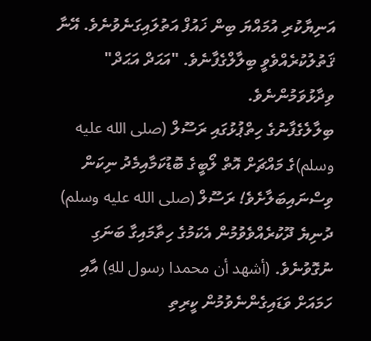އަނިޔާކުރި އުމައްޔަ ބިން ޚައުފް އަތުލައިގަނެވުނެވެ. އޭނާ ޤަތުލުކުރެއްވެވީ ބިލާލްގެފާނެވެ. "އަޙަދް އަޙަދް" ވިދާޅުވަމުންނެވެ.
ބިލާލެގެފާނުގެ ހިތްޕުޅުގައި ރަސޫލް (صلى الله عليه وسلم)ގެ މައްޗަށް އޮތް ލޯބީގެ ބޮޑުކަމާއިމެދު ނިކަން ވިސްނައިބަލާށެވެ! ރަސޫލް (صلى الله عليه وسلم) ދުނިޔެ ދޫކުރެއްވެވުމުން އެކަމުގެ ހިތާމައިގާ ބަނަގި ނުގޮވުނެވެ. (أشهد أن محمدا رسول للهِ) އާއި ހަމައަށް ވަޑައިގެންނެވުމުން ކީރިތި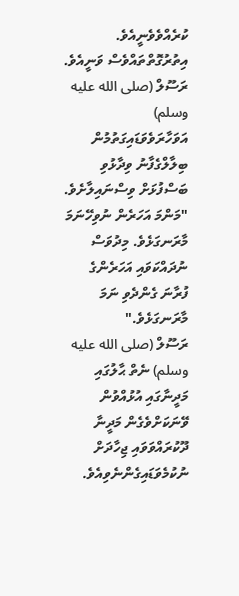ކުރެއްވެވެނީއެވެ. އިތުރުގޮތްތައްވެސް ވަނީއެވެ.
ރަސޫލް (صلى الله عليه وسلم) އަވަހާރަވެވަޑައިގަތުމުން ބިލާލްގެފާނު ވިދާޅުވި ބަސްފުޅަށް ވިސްނައިލާށެވެ. "މަންމަ އަހަރެން ނުވިހޭނަމަ މާރަނގަޅެވެ. މިދުވަސް ނުދައްކަވައި އަހަރެންގެ ފުރާނަ ގެންދެވި ނަމަ މާރަނގަޅެވެ."
ރަސޫލް (صلى الله عليه وسلم) ނެތް ޙާލުގައި މަދީނާގައި އުޅުއްވުން ވޭނަކަށްވެގެން މަދީނާ ދޫކުރައްވަވައި ޖިހާދަށް ނުކުމެވަޑައިގެންނެވިއެވެ.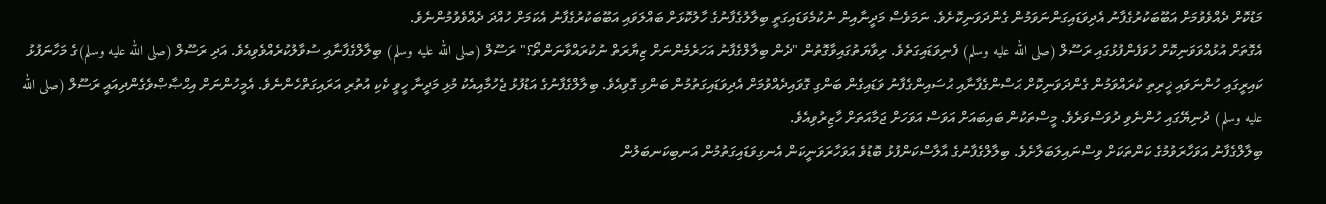މަޑުކޮށް ދެއްވެވުމަށް އަބޫބަކުރުގެފާނު އެދިވަޑައިގަންނަވަމުން ގެންދަވަނިކޮށެވެ. ނަމަވެސް މަދީނާއިން ނުކުމެވަޑައިގަތީ ބިލާލުގެފާނުގެ ހާލުކޮޅަށް ބައްލަވައި އަބޫބަކުރުގެފާނު އެކަމަށް ހުއްދަ ދެއްވެވުމުންނެވެ.
އެގޮތަށް އުޅުއްވަވަނިކޮށް ހުވަފެންފުޅުގައި ރަސޫލް (صلى الله عليه وسلم) ފެނިވަޑައިގަތެވެ. ރިވާޔަތުގައިވާގޮތުން "ދެން ބިލާލްގެފާނު އަހަރެމެންނަށް ޒިޔާރަތް ނުކުރައްވާނަންތޯ؟" ރަސޫލް (صلى الله عليه وسلم) ބިލާލްގެފާނާއި ސުވާލުކުރެއްވެވިއެވެ. އަދި ރަސޫލް (صلى الله عليه وسلم)ގެ މަހާނަފުޅު ކައިރީގައި ހުންނަވައި ޚީރިތި ކުރައްވަމުން ގެންދަވަނިކޮށް ޙަސްންގެފާނާއި ޙުސައިންގެފާނު ވަޑައިގެން ބަންގި ގޮވައިދެއްވުމަށް އެދިވަޑައިގަތުމުން ބަންގި ގޮވިއެވެ. ބިލާލްގެފާނުގެ އަޑުފުޅު ޖެހުމާއިއެކު މުޅި މަދީނާ ހީވީ ކެކި އުތުރި އަރައިގަތްހެންނެވެ. އެމީހުންނަށް އިޙްޞާޞްވެގެންދިއައީ ރަސޫލް (صلى الله عليه وسلم) ދުނިޔޭގައި ހުންނެވި ދުވަސްވަރެވެ. މީސްތަކުން ބައިބައަށް އަވަސް އަވަހަށް ޖަމާއަތަށް ހާޒިރުވިއެވެ.
ބިލާލްގެފާނު އަވަހާރަވުމުގެ ކަންތަކަށް ވިސްނައިލަބަލާށެވެ. ބިލާލްގެފާނުގެ އާލާސްކަންފުޅު ބޮޑުވެ އަވަހާރަވަނީކަން އެނގިވަޑައިގަތުމުން އަނބިކަނބަލުން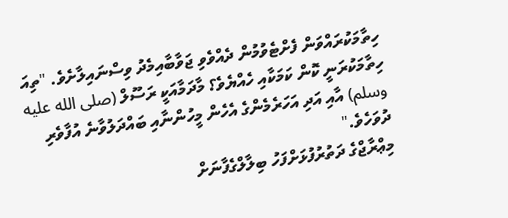ހިތާމަކުރައްވަން ފެށްޓެވުމުން ދެއްވެވި ޖަވާބާއިމެދު ވިސްނައިލާށެވެ. "ތިއަ ހިތާމަކުރަނީ ކޮން ކަމަކާއި ހެއްޔެވެ؟ މާދަމާއަކީ ރަސޫލް (صلى الله عليه وسلم) އާއި އަދި އަހަރެމެންގެ އެހެން މީހުންނާއި ބައްދަލުވާނެ އުފާވެރި ދުވަހެވެ."
މިޢްރާޖްގެ ދަތުރުފުޅަށްފަހު ބިލާލްގެފާނަށް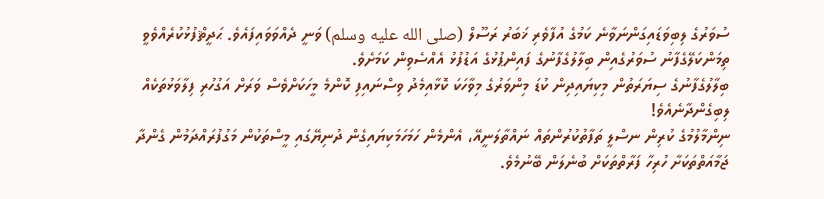ސުވަރުގެ ލިބިވަޑައިގަންނަވާނެ ކަމުގެ އުފާވެރި ޚަބަރު ރަސޫލް (صلى الله عليه وسلم) ވަނީ ދެއްވަވައިފައެވެ. ޙަދީޘްފުޅުކުރެއްވެވީ ތިމަންކަލޭގެފާނު ސުވަރުގެއިން ބިލާލުގެފާނުގެ ފައިންޕުޅުގެ އަޑުފުޅު އެއްސެވިން ކަމަށެވެ.
ބިލާލުގެފާނުގެ ސިޔަރަތުން މިކިޔައިދިން ކުޑަ މިންވަރުގެ މިވާހަކަ ކޮޅާއިމެދު ވިސްނައިފި ކޮންމެ މީހަކަށްވެސް ވަރަށް އަގުހުރި ފިލާވަޅުތަކެއް ލިބިގެންދާނެއެވެ!
ނިންމާލުމުގެ ކުރިން ނސްލީ ތަފާތުކުރުންތައް ނައްތާލަނީއޭ، އެންމެން ހަމަހަމަކިޔައިގެން ދުނިޔޭގައި މީސްތަކުން މަގުފުރައްދަމުން ގެންދާ ޖަމާއަތްތަކަށާ ހުރިހާ ފަރާތްތަކަށް ބުނެލަން ބޭނުމެވެ.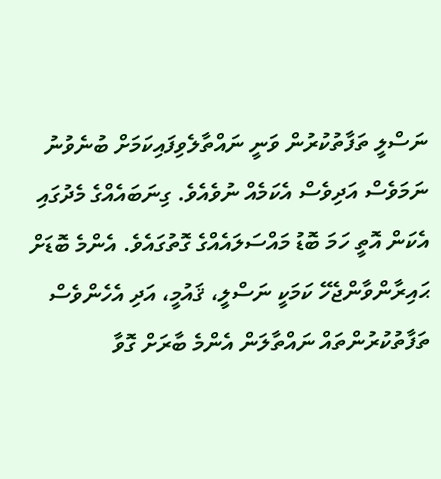ނަސްލީ ތަފާތުކުރުން ވަނީ ނައްތާލެވިފައިކަމަށް ބުނެވުނު ނަމަވެސް އަދިވެސް އެކަމެއް ނުވެއެވެ. ގިނަބައެއްގެ މެދުގައި އެކަން އޮތީ ހަމަ ބޮޑު މައްސަލައެއްގެ ގޮތުގައެވެ. އެންމެ ބޮޑަށް ޙައިރާންވާންޖެހޭ ކަމަކީ ނަސްލީ، ޤައުމީ، އަދި އެހެންވެސް ތަފާތުކުރުންތައް ނައްތާލަން އެންމެ ބާރަށް ގޮވާ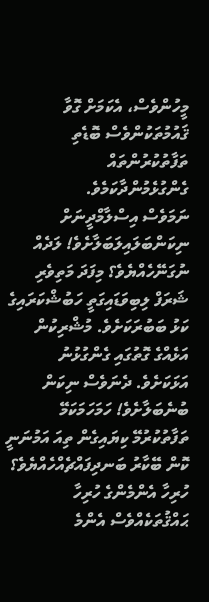މީހުންވެސް، އެކަމަށް ގޮވާ ޤައުމުތަކުންވެސް ބޮޑެތި ތަފާތުކުރުންތައް ގެންގުޅެމުންދާކަމެވެ.
ނަމަވެސް އިސްލާމްދީނަށް ނިކަންބަލައިލަބަލާށެވެ! ލަދެއް ނުގަނޭހެއްޔެވެ؟ މިފަދަ މަތިވެރި ޝަރަފް ލިބިވަޑައިގަތީ ހަބުޝްކަރައިގެ ކަޅު ބަބުރަކަށެވެ. މުޝްރިކުން އަޅެއްގެ ގޮތުގައި ގެންގުޅުނު އަޅަކަށެވެ. ދެނަވެސް ނިކަން ބުނެބަލާށެވެ! ހަމަހަމަކަމޭ ތަފާތުކުރުމޭ ކިޔައިގެން ތިއަ އަމުނަނީ ކޮން ބޭކާރު ބަނދިފައްޗެއްހެއްޔެވެ؟ ހުރިހާ އެންމެންގެ ހުރިހާ ޙައްޤުތަކެއްވެސް އެންމެ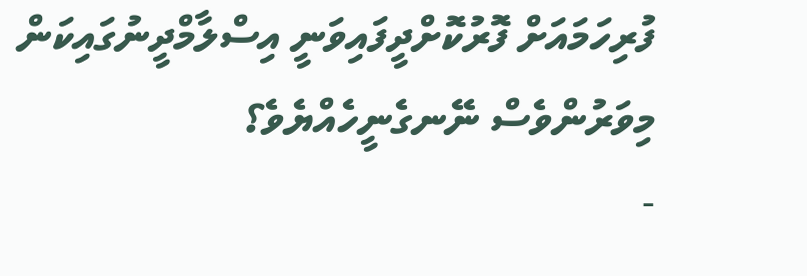ފުރިހަމައަށް ފޮރުކޮށްދީފައިވަނީ އިސްލާމްދީނުގައިކަން މިވަރުންވެސް ނޭނގެނީހެއްޔެވެ؟
-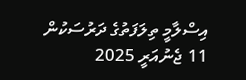އިސްލާމީ ތިލަފަތުގެ ދަރުސަކުން
11 ޖެނުއަރީ 2025